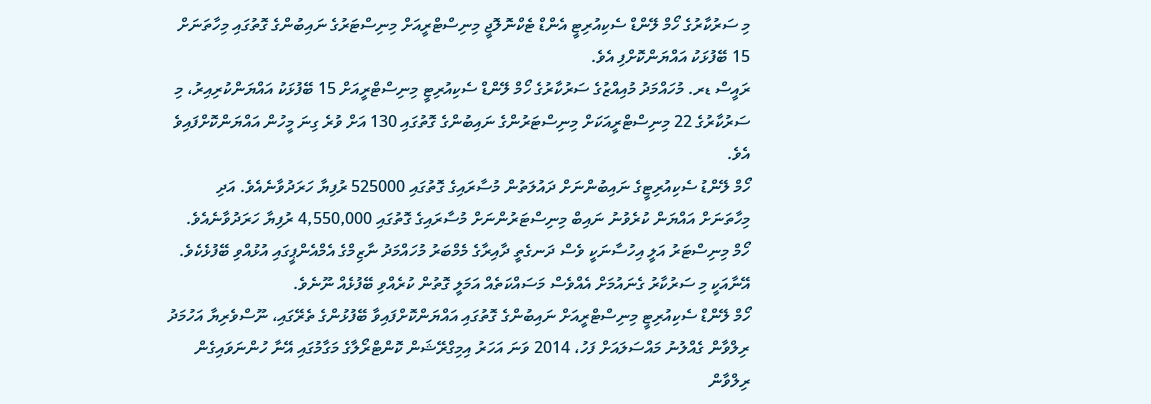މި ސަރުކާރުގެ ހޯމް ލޭންޑް ސެކިއުރިޓީ އެންޑް ޓެކްނޮލޮޖީ މިނިސްޓްރީއަށް މިނިސްޓަރުގެ ނައިބުންގެ ގޮތުގައި މިހާތަނަށް 15 ބޭފުޅަކު އައްޔަންކޮށްފި އެވެ.
ރައީސް ޑރ. މުހައްމަދު މުއިއްޒުގެ ސަރުކާރުގެ ހޯމް ލޭންޑް ސެކިއުރިޓީ މިނިސްޓްރީއަށް 15 ބޭފުޅަކު އައްޔަންކުރިއިރު، މި ސަރުކާރުގެ 22 މިނިސްޓްރީއަކަށް މިނިސްޓަރުންގެ ނައިބުންގެ ގޮތުގައި 130 އަށް ވުރެ ގިނަ މީހުން އައްޔަންކޮށްފައިވެ އެވެ.
ހޯމް ލޭންޑު ސެކިއުރިޓީގެ ނައިބުންނަށް ދައުލަތުން މުސާރައިގެ ގޮތުގައި 525000 ރުފިޔާ ހަރަދުވާނެއެވެ. އަދި މިހާތަނަށް އައްޔަން ކުރެވުނު ނައިބް މިނިސްޓަރުންނަށް މުސާރައިގެ ގޮތުގައި 4,550,000 ރުފިޔާ ހަރަދުވާނެއެވެ.
ހޯމް މިނިސްޓަރު އަލީ އިހުސާނަކީ ވެސް ދަނގެތީ ދާއިރާގެ މެމްބަރު މުހައްމަދު ނާޒިމްގެ އެމްއެންޕީގައި އުޅުއްވި ބޭފުޅެކެވެ. އޭނާއަކީ މި ސަރުކާރު ގެނައުމަށް އެއްވެސް މަސައްކަތެއް އަމަލީ ގޮތުން ކުރެއްވި ބޭފުޅެއް ނޫނެވެ.
ހޯމް ލޭންޑް ސެކިއުރިޓީ މިނިސްޓްރީއަށް ނައިބުންގެ ގޮތުގައި އައްޔަންކޮށްފައިވާ ބޭފުޅުންގެ ތެރޭގައި، ނޫސްވެރިޔާ އަހުމަދު ރިލްވާން ގެއްލުނު މައްސަލައަށް ފަހު، 2014 ވަނަ އަހަރު އިމިގްރޭޝަން ކޮންޓްރޯލާގެ މަގާމުގައި އޭނާ ހުންނަވައިގެން ރިލްވާން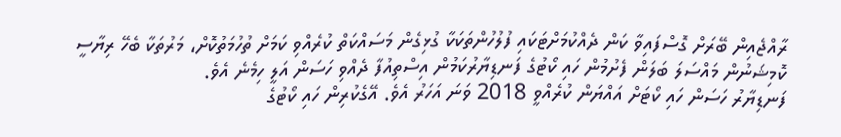ރާއްޖެއިން ބޭރަށް ގޮސްފައިވާ ކަން ދެއްކުމަށްޓަކައި ފުލުހުންތަކަކާ ގުޅިގެން މަސައްކަތް ކުރެއްވި ކަމަށް ތުހުމަތުކޮށް، މަރުތަކާ ބެހޭ ރިޔާސީ ކޮމިޝަނުން މައްސަލަ ބަލަން ފެށުމުން ހައި ކޯޓުގެ ފަނޑިޔާރުކަމުން އިސްތިއުފާ ދެއްވި ހަސަން އަލީ ހިމެނެ އެވެ.
ފަނޑިޔާރު ހަސަން ހައި ކޯޓަށް އައްޔަން ކުރެއްވީ 2018 ވަނަ އަހަރު އެވެ. އޭގެކުރިން ހައި ކޯޓުގެ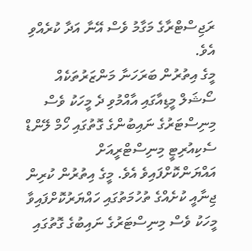ރަޖިސްޓްރާގެ މަގާމު ވެސް އޭނާ އަދާ ކުރެއްވި އެވެ.
މީގެ އިތުރުން ބަރަހަނާ މަންޒަރުތަކެއް ސޯޝަލް މީޑިއާގައި އާއްމުވި ދެ މީހަކު ވެސް މިނިސްޓަރުގެ ނައިބުންގެ ގޮތުގައި ހޯމް ލޭންޑް ސެކިއުރިޓީ މިނިސްޓްރީއަށް އައްޔަންކޮށްފައިވެ އެވެ. މީގެ އިތުރުން ކުރިން ޖިނާއީ ކުށެއްގެ ތުހުމަތުގައި ހައްޔަރުކޮށްފައިވާ މީހަކު ވެސް މިނިސްޓަރުގެ ނައިބުގެ ގޮތުގައި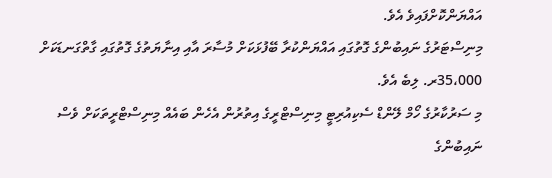އައްޔަންކޮށްފައިވެ އެވެ.
މިނިސްޓަރުގެ ނައިބުންގެ ގޮތުގައި އައްޔަންކުރާ ބޭފުޅަކަށް މުސާރަ އާއި އިނާޔަތުގެ ގޮތުގައި ގާތްގަނޑަކަށް 35،000ރ. ލިބެ އެވެ.
މި ސަރުކާރުގެ ހޯމް ލޭންޑް ސެކިއުރިޓީ މިނިސްޓްރީގެ އިތުރުން އެހެން ބައެއް މިނިސްޓްރީތަކަށް ވެސް ނައިބުންގެ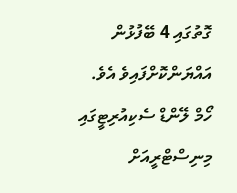ގޮތުގައި 4 ބޭފުޅުން އައްޔަންކޮށްފައިވެ އެވެ.
ހޯމް ލޭންޑް ސެކިއުރިޓީގައި މިނިސްޓްރީއަށް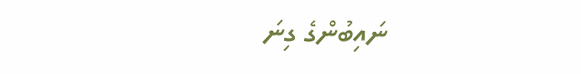ނައިބުންގެ ގިނަ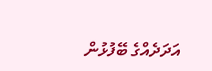އަދަދެއްގެ ބޭފުޅުން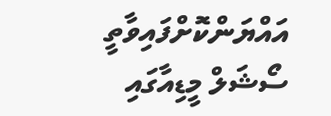އައްޔަންކޮށްފައިވާތީ ސޯޝަލް މީޑިއާގައި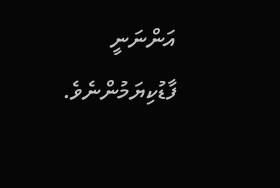އަންނަނީ ފާޑުކިޔަމުންނެވެ.